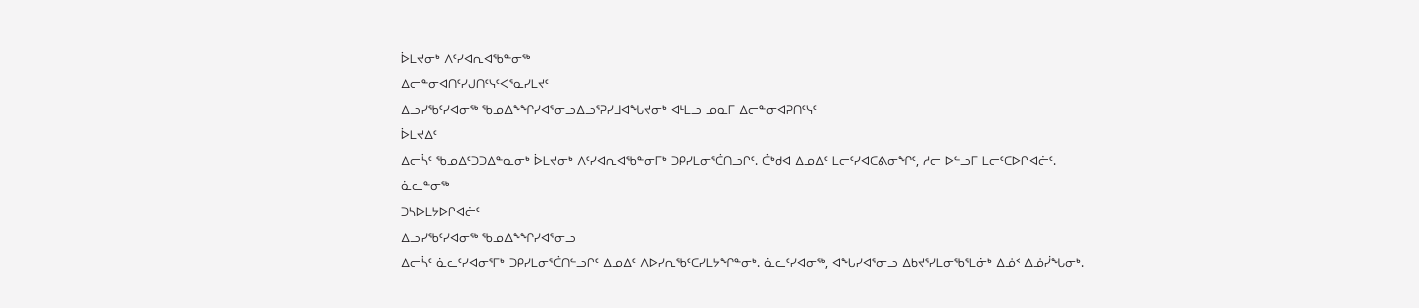ᐆᒪᔪᓂᒃ ᐱᑦᓯᐊᕆᐊᖃᓐᓂᖅ
ᐃᓕᓐᓂᐊᑎᑦᓯᒍᑎᑦᓭᑦᐸᕐᓇᓯᒪᔪᑦ
ᐃᓗᓯᖃᑦᓯᐊᓂᖅ ᖃᓄᐃᖕᖏᓯᐊᕐᓂᓗᐃᓗᕐᕈᓯᒧᐊᖓᔪᓂᒃ ᐊᒻᒪᓗ ᓄᓇᒥ ᐃᓕᓐᓂᐊᕈᑎᑦᓭᑦ
ᐆᒪᔪᐃᑦ
ᐃᓕᓵᑦ ᖃᓄᐃᑦᑐᑐᐃᓐᓇᓂᒃ ᐆᒪᔪᓂᒃ ᐱᑦᓯᐊᕆᐊᖃᓐᓂᒥᒃ ᑐᑭᓯᒪᓂᕐᑖᑎᓗᒋᑦ. ᑖᒃᑯᐊ ᐃᓄᐃᑦ ᒪᓕᑦᓯᐊᑕᕕᓂᖏᑦ, ᓱᓕ ᐅᓪᓗᒥ ᒪᓕᑦᑕᐅᒋᐊᓖᑦ.
ᓈᓚᓐᓂᖅ
ᑐᓴᐅᒪᔭᐅᒋᐊᓖᑦ
ᐃᓗᓯᖃᑦᓯᐊᓂᖅ ᖃᓄᐃᖕᖏᓯᐊᕐᓂᓗ
ᐃᓕᓵᑦ ᓈᓚᑦᓯᐊᓂᕐᒥᒃ ᑐᑭᓯᒪᓂᕐᑖᑎᓪᓗᒋᑦ ᐃᓄᐃᑦ ᐱᐅᓯᕆᖃᑦᑕᓯᒪᔭᖏᓐᓂᒃ. ᓈᓚᑦᓯᐊᓂᖅ, ᐊᖕᒐᓯᐊᕐᓂᓗ ᐃᑲᔪᕐᓯᒪᓂᖃᕐᒪᓃᒃ ᐃᓅᑉ ᐃᓅᓰᖓᓂᒃ.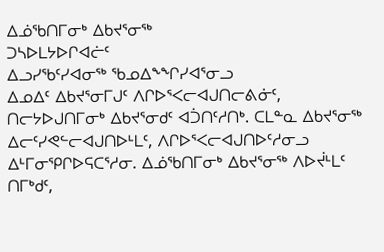ᐃᓅᖃᑎᒥᓂᒃ ᐃᑲᔪᕐᓂᖅ
ᑐᓴᐅᒪᔭᐅᒋᐊᓖᑦ
ᐃᓗᓯᖃᑦᓯᐊᓂᖅ ᖃᓄᐃᖕᖏᓯᐊᕐᓂᓗ
ᐃᓄᐃᑦ ᐃᑲᔪᕐᓂᒥᒍᑦ ᐱᒋᐅᕐᐸᓕᐊᒍᑎᓕᕕᓃᑦ, ᑎᓕᔭᐅᒍᑎᒥᓂᒃ ᐃᑲᔪᕐᓂᑯᑦ ᐊᑑᑎᑦᓱᑎᒃ. ᑕᒪᓐᓇ ᐃᑲᔪᕐᓂᖅ ᐃᓕᑦᓯᕙᓪᓕᐊᒍᑎᐅᒻᒪᑦ, ᐱᒋᐅᕐᐸᓕᐊᒍᑎᐅᑦᓱᓂᓗ ᐃᒻᒥᓂᕿᒋᐅᕋᑕᕐᓱᓂ. ᐃᓅᖃᑎᒥᓂᒃ ᐃᑲᔪᕐᓂᖅ ᐱᐅᔫᒻᒪᑦ ᑎᒥᒃᑯᑦ,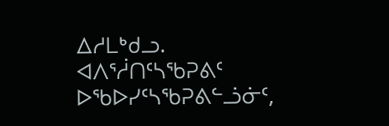ᐃᓱᒪᒃᑯᓗ.
ᐊᐱᕐᓲᑎᑦᓴᖃᕈᕕᑦ ᐅᖃᐅᓯᑦᓴᖃᕈᕕᓪᓘᓃᑦ,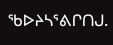ᖃᐅᔨᓴᕐᕕᒋᑎᒍ.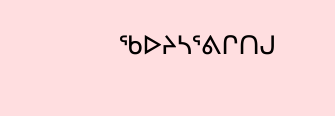ᖃᐅᔨᓴᕐᕕᒋᑎᒍ